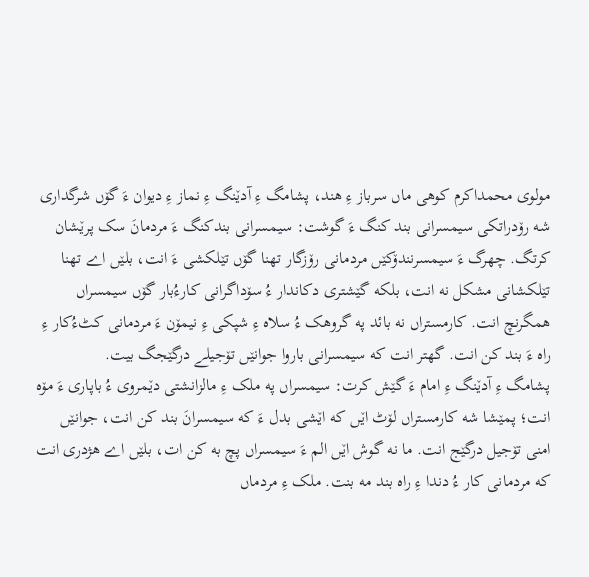مولوی محمداکرم کوهی ماں سرباز ءِ هند، پشامگ ءِ آدێنگ ءِ نماز ءِ دیوان ءَ گۆں شرگداری شه رۆدراتکی سیمسرانی بند کنگ ءَ گوشت: سیمسرانی بندکنگ ءَ مردمانَ سک پرێشان کرتگ. چهرگ ءَ سیمسرنندۆکێں مردمانی رۆزگار تهنا گۆں تێلکشی ءَ انت، بلێں اے تهنا تێلکشانی مشکل نه انت، بلکه گێشتری دکاندار ءُ سۆداگرانی کارءُبار گۆں سیمسراں همگرنچ انت. کارمستراں نه بائد په گروهک ءُ سلاه ءِ شپکی ءِ نیمۆن ءَ مردمانی کٹءُکار ءِ راه ءَ بند کن انت. گهتر انت که سیمسرانی باروا جوانێں تۆجیلے درگێجگ بیت.
پشامگ ءِ آدێنگ ءِ امام ءَ گێش کرت: سیمسراں په ملک ءِ مالزانشتی دێمروی ءُ باپاری ءَ مۆه انت؛ پمێشا شه کارمستراں لۆٹ اێں که اێشی بدل ءَ که سیمسرانَ بند کن انت، جوانێں امنی تۆجیل درگێج انت. ما نه گوش اێں الم ءَ سیمسراں پچ به کن ات، بلێں اے هژدری انت که مردمانی کار ءُ دندا ءِ راه بند مه بنت. ملک ءِ مردماں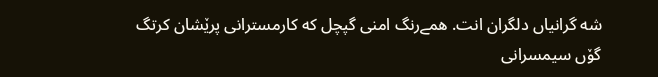شه گرانیاں دلگران انت. همےرنگ امنی گپچل که کارمسترانی پرێشان کرتگ گۆں سیمسرانی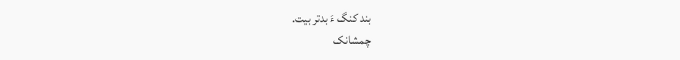بند کنگ ءَ بدتر بیت.
چمشانک